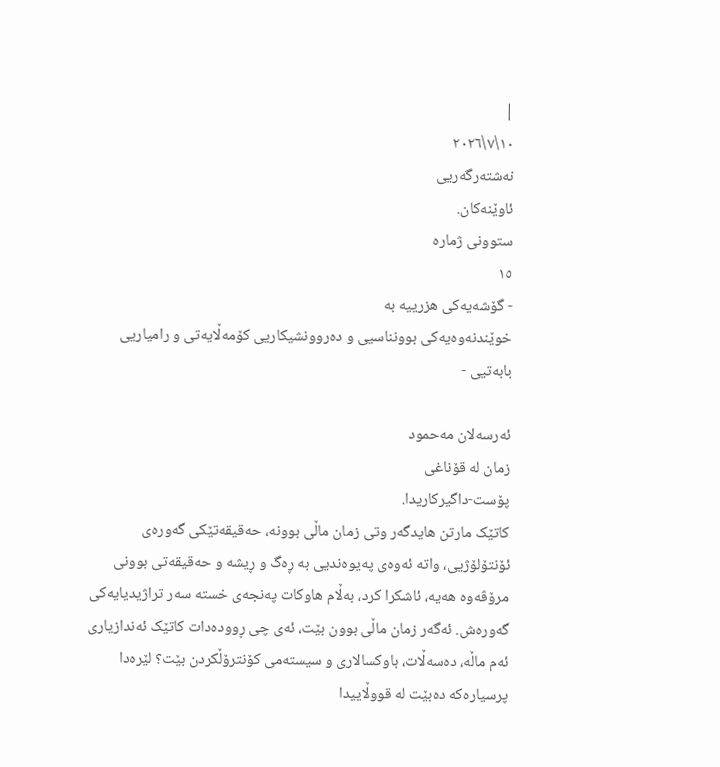|
١٠\٧\٢٠٢٦
نەشتەرگەریی
ئاوێنەکان.
ستوونی ژمارە
١٥
- گۆشەیەکی هزرییە بە
خوێندنەوەیەکی بوونناسیی و دەروونشیکاریی کۆمەڵایەتی و رامیاریی
بابەتیی -

ئەرسەلان مەحمود
زمان لە قۆناغی
پۆست-داگیرکاریدا.
کاتێک مارتن هایدگەر وتی زمان ماڵی بوونە، حەقیقەتێکی گەورەی
ئۆنتۆلۆژیی، واتە ئەوەی پەیوەندیی بە ڕەگ و ڕیشە و حەقیقەتی بوونی
مرۆڤەوە هەیە، ئاشکرا کرد، بەڵام هاوکات پەنجەی خستە سەر تراژیدیایەکی
گەورەش. ئەگەر زمان ماڵی بوون بێت، ئەی چی ڕوودەدات کاتێک ئەندازیاری
ئەم ماڵە، دەسەڵات، باوکسالاری و سیستەمی کۆنترۆڵکردن بێت؟ لێرەدا
پرسیارەکە دەبێت لە قووڵاییدا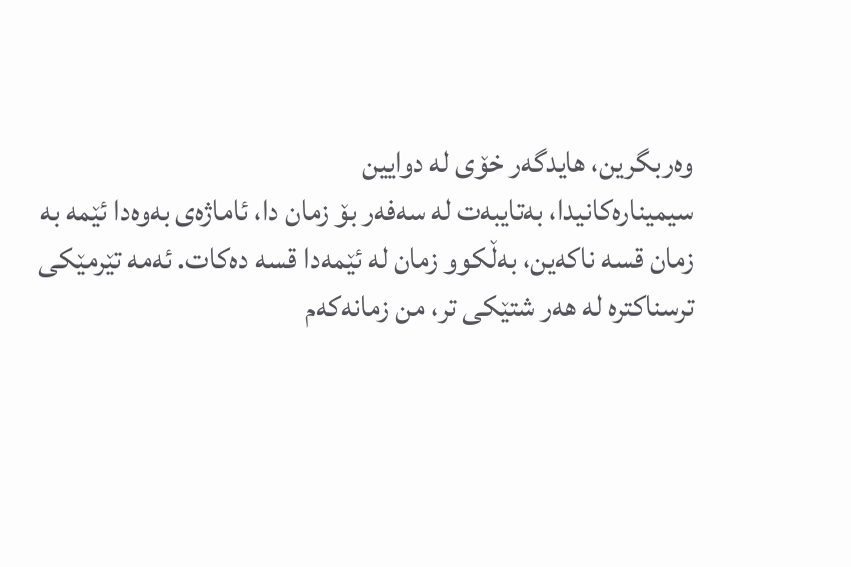وەربگرین، هایدگەر خۆی لە دوایین
سیمینارەکانیدا، بەتایبەت لە سەفەر بۆ زمان دا، ئاماژەی بەوەدا ئێمە بە
زمان قسە ناکەین، بەڵکوو زمان لە ئێمەدا قسە دەکات. ئەمە تێرمێکی
ترسناکترە لە هەر شتێکی تر، من زمانەکەم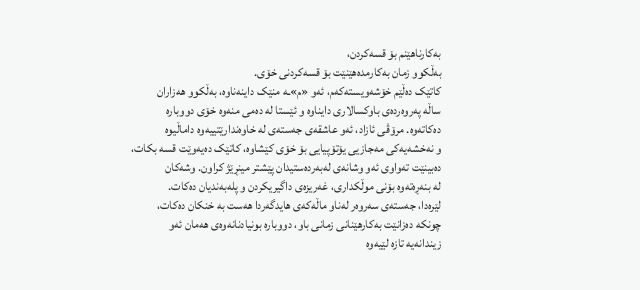بەکارناهێنم بۆ قسەکردن،
بەڵکوو زمان بەکارمدەهێنێت بۆ قسەکردنی خۆی.
کاتێک دەڵێم خۆشەویستەکەم، ئەو «م»ـە منێک داینەناوە، بەڵکوو هەزاران
ساڵە پەروەردەی باوکسالاری دایناوە و ئێستا لە دەمی منەوە خۆی دووبارە
دەکاتەوە. مرۆڤی ئازاد، ئەو عاشقەی جەستەی لە خاوەندارێتییەوە داماڵیوە
و نەخشەیەکی مەجازیی یۆتۆپیایی بۆ خۆی کێشاوە، کاتێک دەیەوێت قسە بکات،
دەبینێت تەواوی ئەو وشانەی لەبەردەستیدان پێشتر مینڕێژ کراون. وشەکان
لە بنەڕەتەوە بۆنی موڵکداری، غەریزەی داگیریکردن و پلەبەندیان دەکات.
لێرەدا، جەستەی سەروەر لەناو ماڵەکەی هایدگەردا هەست بە خنکان دەکات،
چونکە دەزانێت بەکارهێنانی زمانی باو، دووبارە بونیادنانەوەی هەمان ئەو
زیندانەیە تازە لێیەوە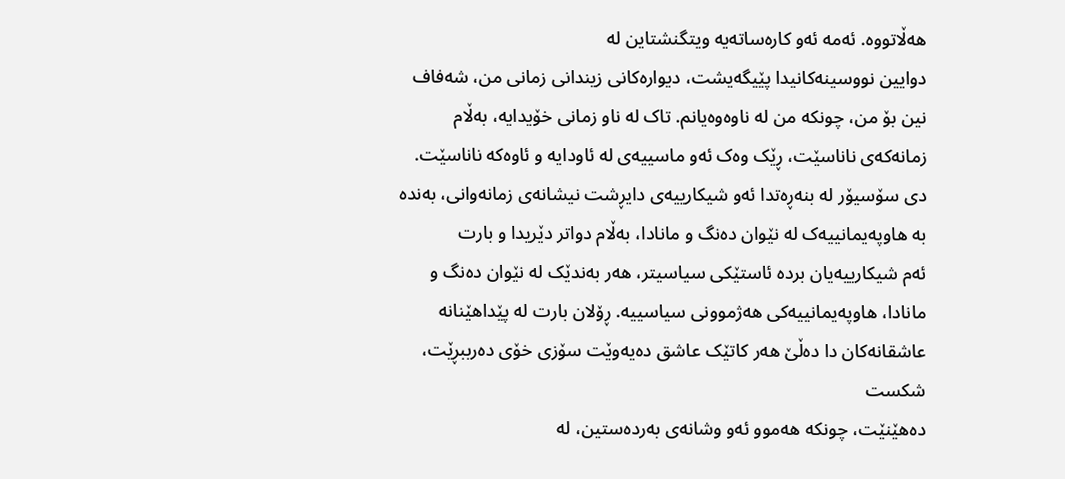هەڵاتووە. ئەمە ئەو کارەساتەیە ویتگنشتاین لە
دوایین نووسینەکانیدا پێیگەیشت، دیوارەکانی زیندانی زمانی من، شەفاف
نین بۆ من، چونکە من لە ناوەوەیانم. تاک لە ناو زمانی خۆیدایە، بەڵام
زمانەکەی ناناسێت، ڕێک وەک ئەو ماسییەی لە ئاودایە و ئاوەکە ناناسێت.
دی سۆسیۆر لە بنەڕەتدا ئەو شیکارییەی دایڕشت نیشانەی زمانەوانی، بەندە
بە هاوپەیمانییەک لە نێوان دەنگ و مانادا، بەڵام دواتر دێریدا و بارت
ئەم شیکارییەیان بردە ئاستێکی سیاسیتر، هەر بەندێک لە نێوان دەنگ و
مانادا، هاوپەیمانییەکی هەژموونی سیاسییە. ڕۆلان بارت لە پێداهێنانە
عاشقانەکان دا دەڵێ هەر کاتێک عاشق دەیەوێت سۆزی خۆی دەرببڕێت، شکست
دەهێنێت، چونکە هەموو ئەو وشانەی بەردەستین، لە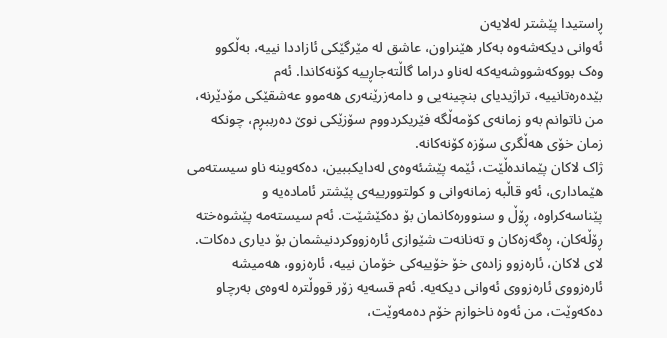ڕاستیدا پێشتر لەلایەن
ئەوانی دیکەشەوە بەکار هێنراون، عاشق لە مێرگێکی ئازاددا نییە، بەڵکوو
وەک بووکەشووشەیەکە لەناو دراما گاڵتەجاڕییە کۆنەکاندا. ئەم
بێدەرەتانییە، تراژیدیای بنچینەیی و دامەزرێنەری هەموو عەشقێکی مۆدێرنە،
من ناتوانم بەو زمانەی کۆمەڵگە فێریکردووم سۆزێکی نوێ دەرببڕم، چونکە
زمان خۆی هەڵگری سۆزە کۆنەکانە.
ژاک لاکان پێماندەڵێت، ئێمە پێشئەوەی لەدایکببین، دەکەوینە ناو سیستەمی
هێماداری، ئەو قاڵبە زمانەوانی و کولتوورییەی پێشتر ئامادەیە و
پێناسەکراوە، ڕۆڵ و سنوورەکانمان بۆ دەکێشێت. ئەم سیستەمە پێشوەختە
ڕۆڵەکان، ڕەگەزەکان و تەنانەت شێوازی ئارەزووکردنیشمان بۆ دیاری دەکات.
لای لاکان، ئارەزوو زادەی خۆ خۆییەکی خۆمان نییە، ئارەزوو، هەمیشە
ئارەزووی ئارەزووی ئەوانی دیکەیە. ئەم قسەیە زۆر قووڵترە لەوەی بەرچاو
دەکەوێت، من ئەوە ناخوازم خۆم دەمەوێت،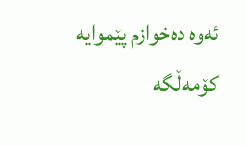ئەوە دەخوازم پێموایە کۆمەڵگە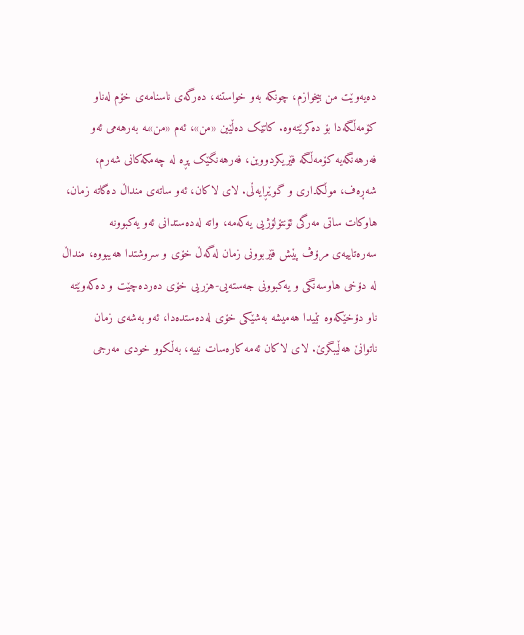دەیەوێت من بیخوازم، چونکە بەو خواستنە، دەرگەی ناسنامەی خۆم لەناو
کۆمەڵگەدا بۆ دەکرێتەوە. کاتێک دەڵێین «من»، ئەم «من»ـە بەرهەمی ئەو
فەرهەنگەیە کۆمەڵگە فێریکردووین، فەرهەنگێک پڕە لە چەمکەکانی شەرم،
شەڕەف، موڵکداری و گوێڕایەڵی. لای لاکان، ئەو ساتەی منداڵ دەگاتە زمان،
هاوکات ساتی مەرگی ئۆنتۆلۆژیی یەکەمە، واتە لەدەستدانی ئەو یەکبوونە
سەرەتاییەی مرۆڤ پێش فێربوونی زمان لەگەڵ خۆی و سروشتدا هەیبووە، منداڵ
لە دۆخی هاوسەنگی و یەکبوونی جەستەیی-هزریی خۆی دەردەچێت و دەکەوێتە
ناو دۆخێکەوە تێیدا هەمیشە بەشێکی خۆی لەدەستدەدا، ئەو بەشەی زمان
ناتوانێ هەڵیبگرێ. لای لاکان ئەمە کارەسات نییە، بەڵکوو خودی مەرجی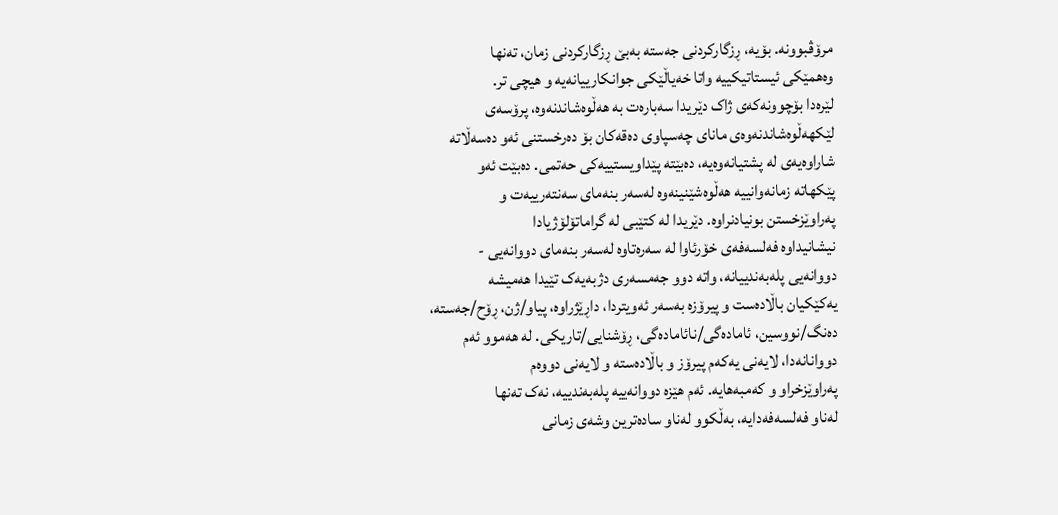مرۆڤبوونە. بۆیە، ڕزگارکردنی جەستە بەبێ ڕزگارکردنی زمان، تەنها
وەهمێکی ئیستاتیکییە واتا خەیاڵێکی جوانکارییانەیە و هیچی تر.
لێرەدا بۆچوونەکەی ژاک دێریدا سەبارەت بە هەڵوەشاندنەوە، پرۆسەی
لێکهەڵوەشاندنەوەی مانای چەسپاوی دەقەکان بۆ دەرخستنی ئەو دەسەڵاتە
شاراوەیەی لە پشتیانەوەیە، دەبێتە پێداویستییەکی حەتمی. دەبێت ئەو
پێکهاتە زمانەوانییە هەڵوەشێنینەوە لەسەر بنەمای سەنتەرییەت و
پەراوێزخستن بونیادنراوە. دێریدا لە کتێبی لە گراماتۆلۆژیادا
نیشانیداوە فەلسەفەی خۆرئاوا لە سەرەتاوە لەسەر بنەمای دووانەیی -
دووانەیی پلەبەندییانە، واتە دوو جەمسەری دژبەیەک تێیدا هەمیشە
یەکێکیان باڵادەست و پیرۆزە بەسەر ئەویتردا، داڕێژراوە، پیاو/ژن، ڕۆح/جەستە،
دەنگ/نووسین، ئامادەگی/نائامادەگی، ڕۆشنایی/تاریکی. لە هەموو ئەم
دووانانەدا، لایەنی یەکەم پیرۆز و باڵادەستە و لایەنی دووەم
پەراوێزخراو و کەمبەهایە. ئەم هێزە دووانەییە پلەبەندییە، نەک تەنها
لەناو فەلسەفەدایە، بەڵکوو لەناو سادەترین وشەی زمانی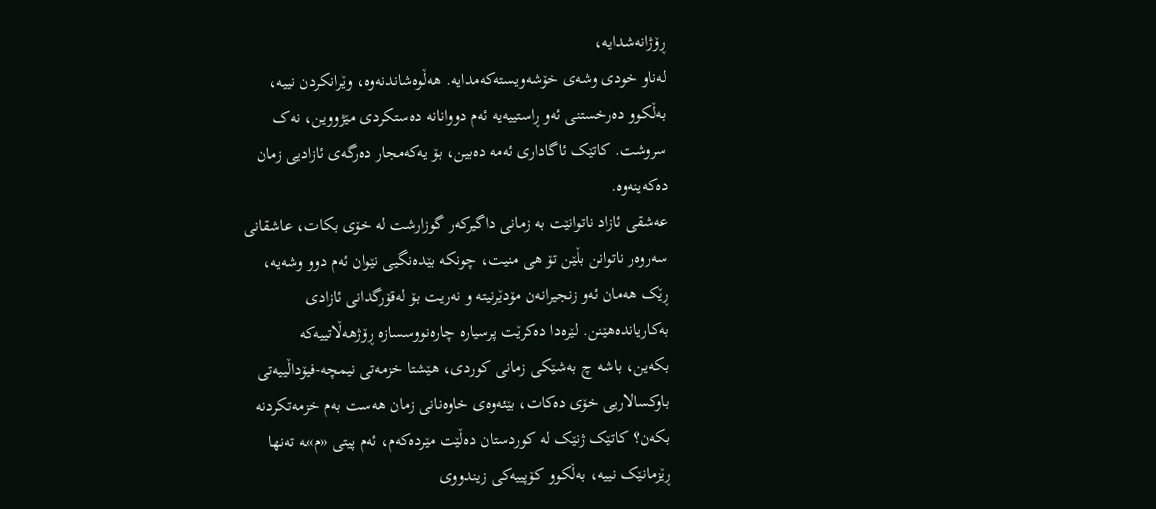ڕۆژانەشدایە،
لەناو خودی وشەی خۆشەویستەکەمدایە. هەڵوەشاندنەوە، وێرانکردن نییە،
بەڵکوو دەرخستنی ئەو ڕاستییەیە ئەم دووانانە دەستکردی مێژووین، نەک
سروشت. کاتێک ئاگاداری ئەمە دەبین، بۆ یەکەمجار دەرگەی ئازادیی زمان
دەکەینەوە.
عەشقی ئازاد ناتوانێت بە زمانی داگیرکەر گوزارشت لە خۆی بکات، عاشقانی
سەروەر ناتوانن بڵێن تۆ هی منیت، چونکە بێدەنگیی نێوان ئەم دوو وشەیە،
ڕێک هەمان ئەو زنجیرانەن مۆدێرنیتە و نەریت بۆ لەقۆرگدانی ئازادی
بەکاریاندەهێنن. لێرەدا دەکرێت پرسیارە چارەنووسسازە ڕۆژهەڵاتییەکە
بکەین، باشە چ بەشێکی زمانی کوردی، هێشتا خزمەتی نیمچە-فیۆداڵییەتی
باوکسالاریی خۆی دەکات، بێئەوەی خاوەنانی زمان هەست بەم خزمەتکردنە
بکەن؟ کاتێک ژنێک لە کوردستان دەڵێت مێردەکەم، ئەم پیتی «م»ـە تەنها
ڕێزمانێک نییە، بەڵکوو کۆپییەکی زیندووی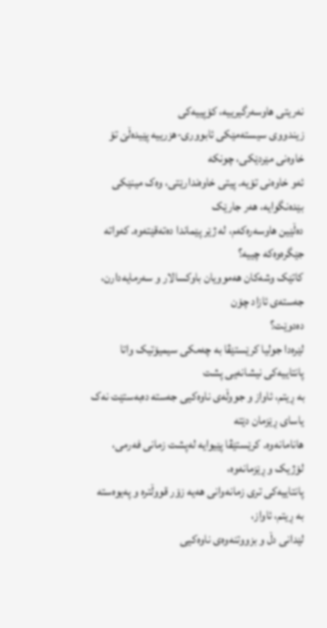نەریتی هاوسەرگیرییە، کۆپییەکی
زیندووی سیستەمێکی ئابووری-هزرییە پێیدەڵێ تۆ خاوەنی مێردێکی، چونکە
ئەو خاوەنی تۆیە. پیتی خاوەندارێتی، وەک مینێکی بێدەنگوایە، هەر جارێک
دەڵێین هاوسەرەکەم، لە ژێر پێماندا دەتەقێتەوە. کەواتە جێگرەوەکە چییە؟
کاتێک وشەکان هەموویان باوکسالار و سەرمایەدارن، جەستەی ئازاد چۆن
دەدوێت؟
لێرەدا جولیا کرێستێڤا بە چەمکی سیمیۆتیک واتا پانتاییەکی نیشانەیی پشت
بە ڕیتم، ئاواز و جووڵەی ناوەکیی جەستە دەبەستێت نەک یاسای ڕێزمان دێتە
هانامانەوە. کرێستێڤا پێیوایە لەپشت زمانی فەرمی، لۆژیک و ڕێزمانەوە،
پانتاییەکی تری زمانەوانی هەیە زۆر قووڵترە و پەیوەستە بە ڕیتم، ئاواز،
لێدانی دڵ و بزووتنەوەی ناوەکیی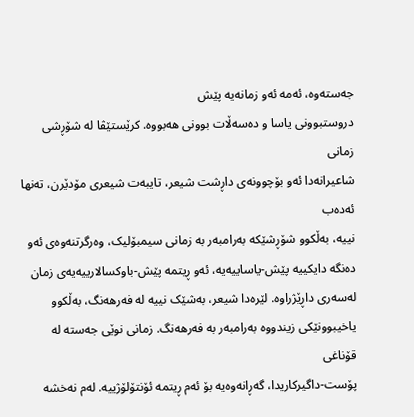جەستەوە، ئەمە ئەو زمانەیە پێش
دروستبوونی یاسا و دەسەڵات بوونی هەبووە. کرێستێڤا لە شۆڕشی زمانی
شاعیرانەدا ئەو بۆچوونەی داڕشت شیعر، تایبەت شیعری مۆدێرن، تەنها ئەدەب
نییە، بەڵکوو شۆڕشێکە بەرامبەر بە زمانی سیمبۆلیک، وەرگرتنەوەی ئەو
دەنگە دایکییە پێش-یاساییەیە، ئەو ڕیتمە پێش-باوکسالارییەیەی زمان
لەسەری داڕێژراوە. لێرەدا شیعر، بەشێک نییە لە فەرهەنگ، بەڵکوو
یاخیبوونێکی زیندووە بەرامبەر بە فەرهەنگ. زمانی نوێی جەستە لە قۆناغی
پۆست-داگیرکاریدا، گەڕانەوەیە بۆ ئەم ڕیتمە ئۆنتۆلۆژییە. لەم نەخشە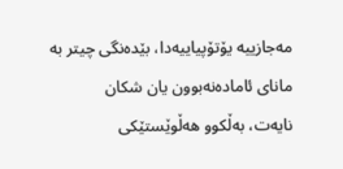مەجازییە یۆتۆپیاییەدا، بێدەنگی چیتر بە مانای ئامادەنەبوون یان شکان
نایەت، بەڵکوو هەڵوێستێکی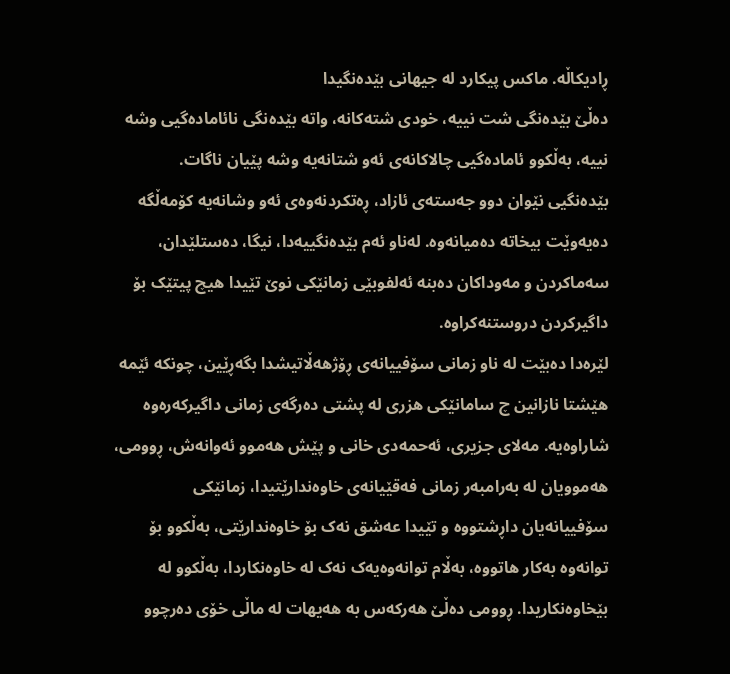ڕادیکاڵە. ماکس پیکارد لە جیهانی بێدەنگیدا
دەڵێ بێدەنگی شت نییە، خودی شتەکانە، واتە بێدەنگی نائامادەگیی وشە
نییە، بەڵکوو ئامادەگیی چالاکانەی ئەو شتانەیە وشە پێیان ناگات.
بێدەنگیی نێوان دوو جەستەی ئازاد، ڕەتکردنەوەی ئەو وشانەیە کۆمەڵگە
دەیەوێت بیخاتە دەمیانەوە. لەناو ئەم بێدەنگییەدا، نیگا، دەستلێدان،
سەماکردن و مەوداکان دەبنە ئەلفوبێی زمانێکی نوێ تێیدا هیچ پیتێک بۆ
داگیرکردن دروستنەکراوە.
لێرەدا دەبێت لە ناو زمانی سۆفییانەی ڕۆژهەڵاتیشدا بگەڕێین، چونکە ئێمە
هێشتا نازانین چ سامانێکی هزری لە پشتی دەرگەی زمانی داگیرکەرەوە
شاراوەیە. مەلای جزیری، ئەحمەدی خانی و پێش هەموو ئەوانەش، ڕوومی،
هەموویان لە بەرامبەر زمانی فەقێیانەی خاوەندارێتیدا، زمانێکی
سۆفییانەیان داڕشتووە و تێیدا عەشق نەک بۆ خاوەندارێتی، بەڵکوو بۆ
توانەوە بەکار هاتووە، بەڵام توانەوەیەک نەک لە خاوەنکاردا، بەڵکوو لە
بێخاوەنکاریدا. ڕوومی دەڵێ هەرکەس بە هەیهات لە ماڵی خۆی دەرچوو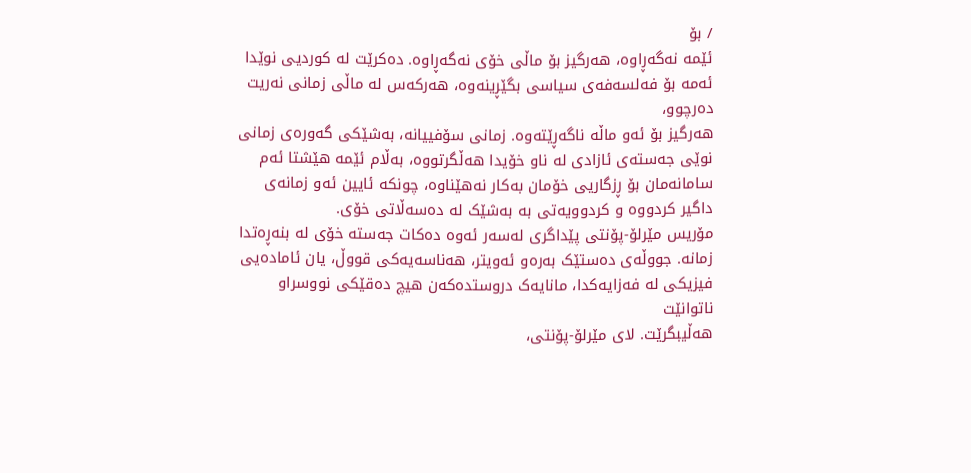/ بۆ
ئێمە نەگەڕاوە، هەرگیز بۆ ماڵی خۆی نەگەڕاوە. دەکرێت لە کوردیی نوێدا
ئەمە بۆ فەلسەفەی سیاسی بگێڕینەوە، هەرکەس لە ماڵی زمانی نەریت دەرچوو،
هەرگیز بۆ ئەو ماڵە ناگەڕێتەوە. زمانی سۆفییانە، بەشێکی گەورەی زمانی
نوێی جەستەی ئازادی لە ناو خۆیدا هەڵگرتووە، بەڵام ئێمە هێشتا ئەم
سامانەمان بۆ ڕزگاریی خۆمان بەکار نەهێناوە، چونکە ئایین ئەو زمانەی
داگیر کردووە و کردوویەتی بە بەشێک لە دەسەڵاتی خۆی.
مۆریس مێرلۆ-پۆنتی پێداگری لەسەر ئەوە دەکات جەستە خۆی لە بنەڕەتدا
زمانە. جووڵەی دەستێک بەرەو ئەویتر، هەناسەیەکی قووڵ، یان ئامادەیی
فیزیکی لە فەزایەکدا، مانایەک دروستدەکەن هیچ دەقێکی نووسراو ناتوانێت
هەڵیبگرێت. لای مێرلۆ-پۆنتی،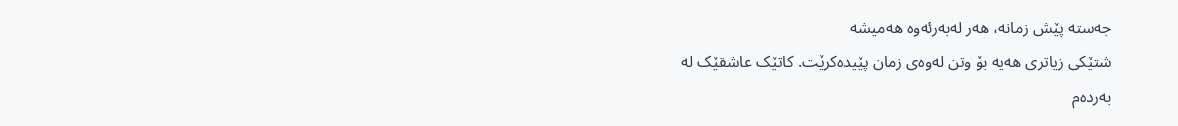جەستە پێش زمانە، هەر لەبەرئەوە هەمیشە
شتێکی زیاتری هەیە بۆ وتن لەوەی زمان پێیدەکرێت. کاتێک عاشقێک لە
بەردەم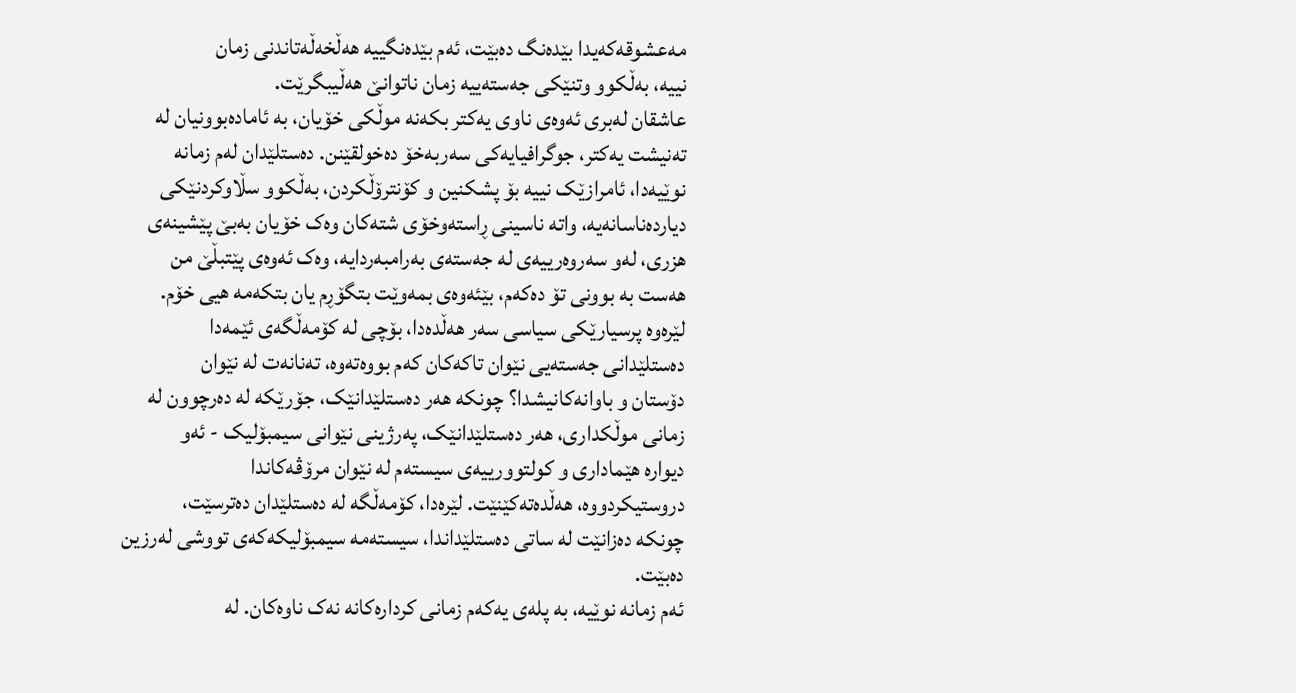مەعشوقەکەیدا بێدەنگ دەبێت، ئەم بێدەنگییە هەڵخەڵەتاندنی زمان
نییە، بەڵکوو وتنێکی جەستەییە زمان ناتوانێ هەڵیبگرێت.
عاشقان لەبری ئەوەی ناوی یەکتر بکەنە موڵکی خۆیان، بە ئامادەبوونیان لە
تەنیشت یەکتر، جوگرافیایەکی سەربەخۆ دەخولقێنن. دەستلێدان لەم زمانە
نوێیەدا، ئامرازێک نییە بۆ پشکنین و کۆنترۆڵکردن، بەڵکوو سڵاوکردنێکی
دیاردەناسانەیە، واتە ناسینی ڕاستەوخۆی شتەکان وەک خۆیان بەبێ پێشینەی
هزری، لەو سەروەرییەی لە جەستەی بەرامبەردایە، وەک ئەوەی پێتبڵێ من
هەست بە بوونی تۆ دەکەم، بێئەوەی بمەوێت بتگۆڕم یان بتکەمە هیی خۆم.
لێرەوە پرسیارێکی سیاسی سەر هەڵدەدا، بۆچی لە کۆمەڵگەی ئێمەدا
دەستلێدانی جەستەیی نێوان تاکەکان کەم بووەتەوە، تەنانەت لە نێوان
دۆستان و باوانەکانیشدا؟ چونکە هەر دەستلێدانێک، جۆرێکە لە دەرچوون لە
زمانی موڵکداری، هەر دەستلێدانێک، پەرژینی نێوانی سیمبۆلیک - ئەو
دیوارە هێماداری و کولتوورییەی سیستەم لە نێوان مرۆڤەکاندا
دروستیکردووە، هەڵدەتەکێنێت. لێرەدا، کۆمەڵگە لە دەستلێدان دەترسێت،
چونکە دەزانێت لە ساتی دەستلێداندا، سیستەمە سیمبۆلیکەکەی تووشی لەرزین
دەبێت.
ئەم زمانە نوێیە، بە پلەی یەکەم زمانی کردارەکانە نەک ناوەکان. لە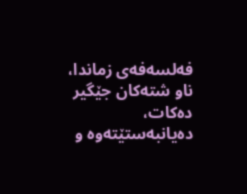فەلسەفەی زماندا، ناو شتەکان جێگیر دەکات، دەیانبەستێتەوە و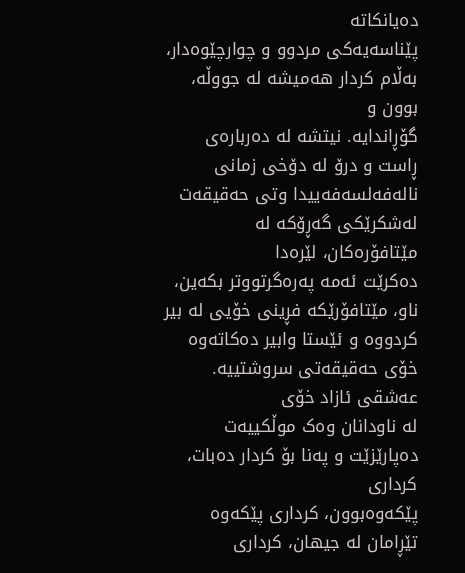دەیانکاتە
پێناسەیەکی مردوو و چوارچێوەدار، بەڵام کردار هەمیشە لە جووڵە، بوون و
گۆڕاندایە. نیتشە لە دەربارەی ڕاست و درۆ لە دۆخی زمانی
نالەفەلسەفەییدا وتی حەقیقەت لەشکرێکی گەڕۆکە لە مێتافۆرەکان، لێرەدا
دەکرێت ئەمە پەرەگرتووتر بکەین، ناو، مێتافۆرێکە فڕینی خۆیی لە بیر
کردووە و ئێستا وابیر دەکاتەوە خۆی حەقیقەتی سروشتییە. عەشقی ئازاد خۆی
لە ناودانان وەک موڵکییەت دەپارێزێت و پەنا بۆ کردار دەبات، کرداری
پێکەوەبوون، کرداری پێکەوە تێڕامان لە جیهان، کرداری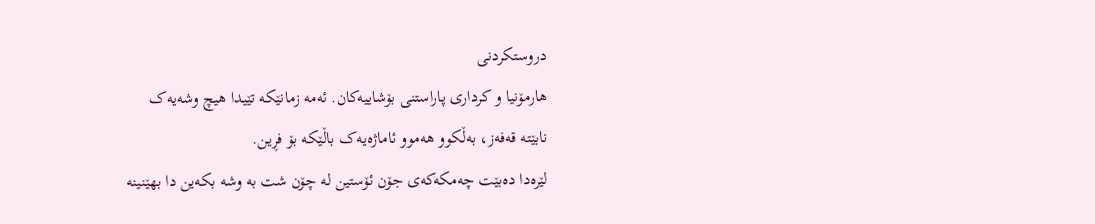دروستکردنی
هارمۆنیا و کرداری پاراستنی بۆشاییەکان. ئەمە زمانێکە تێیدا هیچ وشەیەک
نابێتە قەفەز، بەڵکوو هەموو ئاماژەیەک باڵێکە بۆ فڕین.
لێرەدا دەبێت چەمکەکەی جۆن ئۆستین لە چۆن شت بە وشە بکەین دا بهێنینە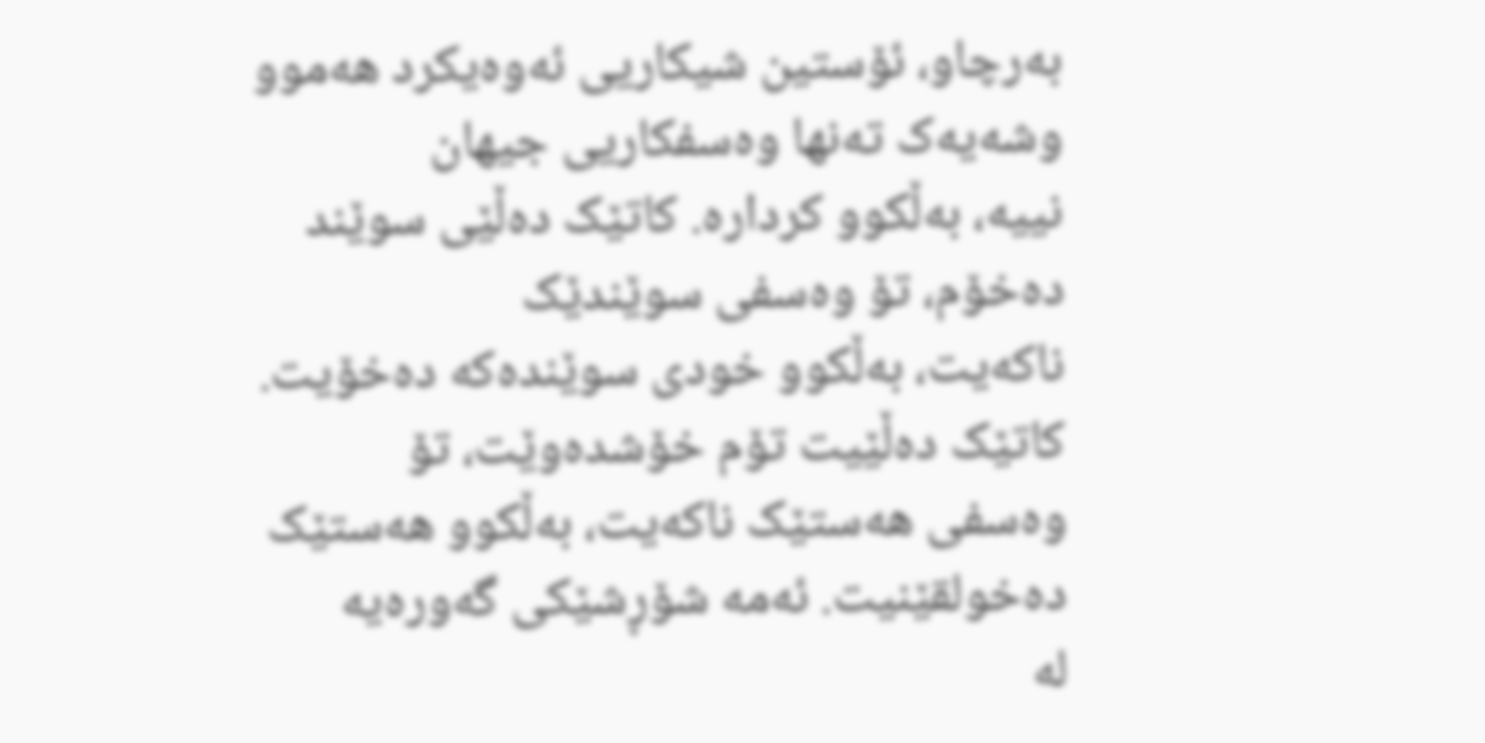بەرچاو، ئۆستین شیکاریی ئەوەیکرد هەموو وشەیەک تەنها وەسفکاریی جیهان
نییە، بەڵکوو کردارە. کاتێک دەڵێی سوێند دەخۆم، تۆ وەسفی سوێندێک
ناکەیت، بەڵکوو خودی سوێندەکە دەخۆیت. کاتێک دەڵێیت تۆم خۆشدەوێت، تۆ
وەسفی هەستێک ناکەیت، بەڵکوو هەستێک دەخولقێنیت. ئەمە شۆڕشێکی گەورەیە
لە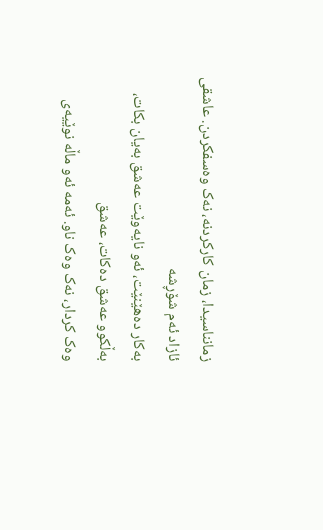زمانناسیدا، زمان کارکردنە، نەک وەسفکردن. عاشقی ئازاد ئەم شۆڕشە
بەکار دەهێنێت، ئەو نایەوێت عەشق بەیان بکات، بەڵکوو عەشق دەکات، عەشق
وەک کردار، نەک وەک ناو. ئەمە ئەو ماڵە نوێیەی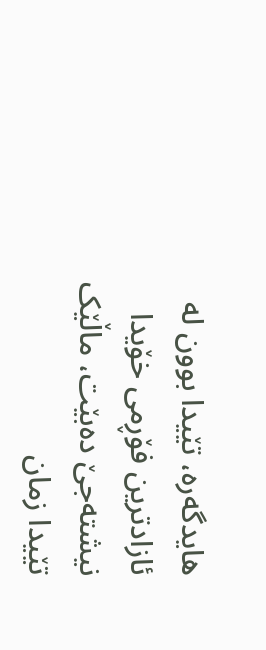هایدگەرە، تێیدا بوون لە
ئازادترین فۆڕمی خۆیدا نیشتەجێ دەبێت، ماڵێک تێیدا زمان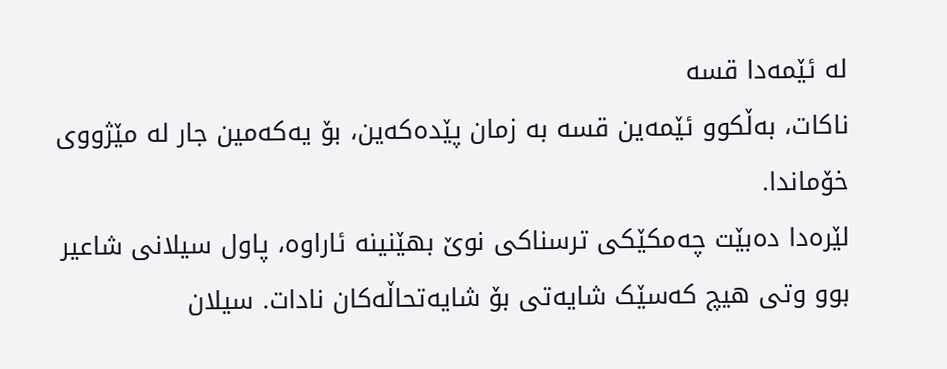لە ئێمەدا قسە
ناکات، بەڵکوو ئێمەین قسە بە زمان پێدەکەین، بۆ یەکەمین جار لە مێژووی
خۆماندا.
لێرەدا دەبێت چەمکێکی ترسناکی نوێ بهێنینە ئاراوە، پاول سیلانی شاعیر
بوو وتی هیچ کەسێک شایەتی بۆ شایەتحاڵەکان نادات. سیلان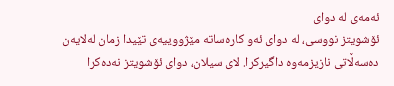ئەمەی لە دوای
ئۆشویتز نووسی، لە دوای ئەو کارەساتە مێژووییەی تێیدا زمان لەلایەن
دەسەڵاتی نازیزمەوە داگیرکرا. لای سیلان، دوای ئۆشویتز نەدەکرا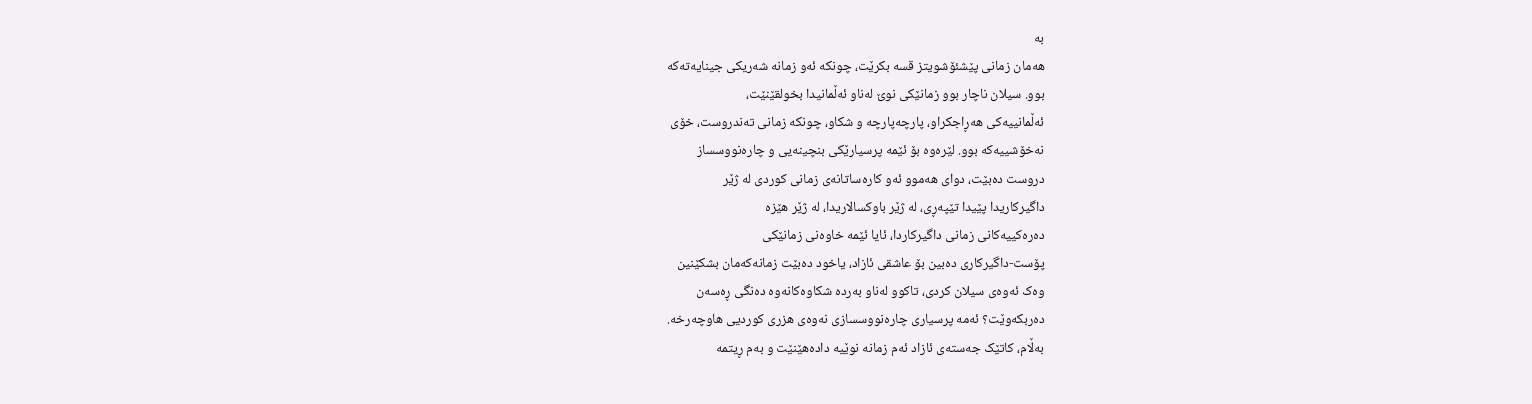بە
هەمان زمانی پێشئۆشویتز قسە بکرێت، چونکە ئەو زمانە شەریکی جینایەتەکە
بوو. سیلان ناچار بوو زمانێکی نوێ لەناو ئەڵمانیدا بخولقێنێت،
ئەڵمانییەکی هەڕاجکراو، پارچەپارچە و شکاو، چونکە زمانی تەندروست، خۆی
نەخۆشییەکە بوو. لێرەوە بۆ ئێمە پرسیارێکی بنچینەیی و چارەنووسساز
دروست دەبێت، دوای هەموو ئەو کارەساتانەی زمانی کوردی لە ژێر
داگیرکاریدا پێیدا تێپەڕی، لە ژێر باوکسالاریدا، لە ژێر هێزە
دەرەکییەکانی زمانی داگیرکاردا، ئایا ئێمە خاوەنی زمانێکی
پۆست-داگیرکاری دەبین بۆ عاشقی ئازاد، یاخود دەبێت زمانەکەمان بشکێنین
وەک ئەوەی سیلان کردی، تاکوو لەناو بەردە شکاوەکانەوە دەنگی ڕەسەن
دەربکەوێت؟ ئەمە پرسیاری چارەنووسسازی نەوەی هزری کوردیی هاوچەرخە.
بەڵام، کاتێک جەستەی ئازاد ئەم زمانە نوێیە دادەهێنێت و بەم ڕیتمە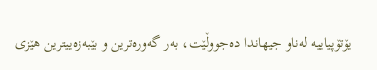یۆتۆپیاییە لەناو جیهاندا دەجووڵێت، بەر گەورەترین و بێبەزەییترین هێزی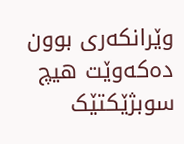وێرانکەری بوون دەکەوێت هیچ سوبژێکتێک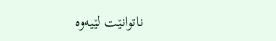ناتوانێت لێیەوە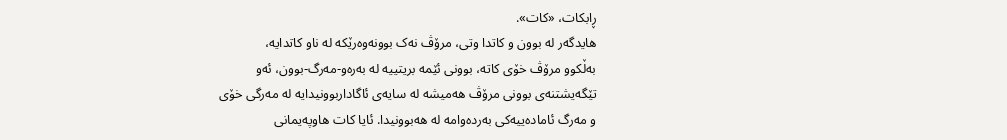ڕابکات، «کات».
هایدگەر لە بوون و کاتدا وتی، مرۆڤ نەک بوونەوەرێکە لە ناو کاتدایە،
بەڵکوو مرۆڤ خۆی کاتە، بوونی ئێمە بریتییە لە بەرەو-مەرگ-بوون، ئەو
تێگەیشتنەی بوونی مرۆڤ هەمیشە لە سایەی ئاگاداربوونیدایە لە مەرگی خۆی
و مەرگ ئامادەییەکی بەردەوامە لە هەبوونیدا. ئایا کات هاوپەیمانی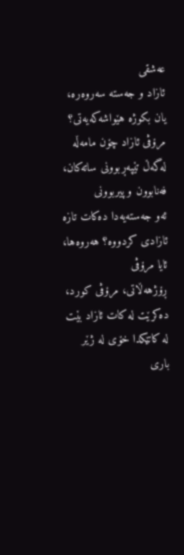عەشقی
ئازاد و جەستە سەروەرە، یان بکوژە هێواشەکەیەتی؟
مرۆڤی ئازاد چۆن مامەڵە لەگەڵ تێپەڕبوونی ساتەکان، فەنابوون و پیربوونی
ئەو جەستەیەدا دەکات تازە ئازادی کردووە؟ هەروەها، ئایا مرۆڤی
ڕۆژهەڵاتی، مرۆڤی کورد، دەکرێت لە کات ئازاد بێت لە کاتێکدا خۆی لە ژێر
باری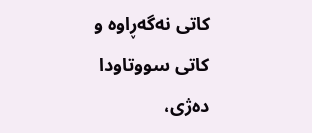کاتی نەگەڕاوە و کاتی سووتاودا دەژی،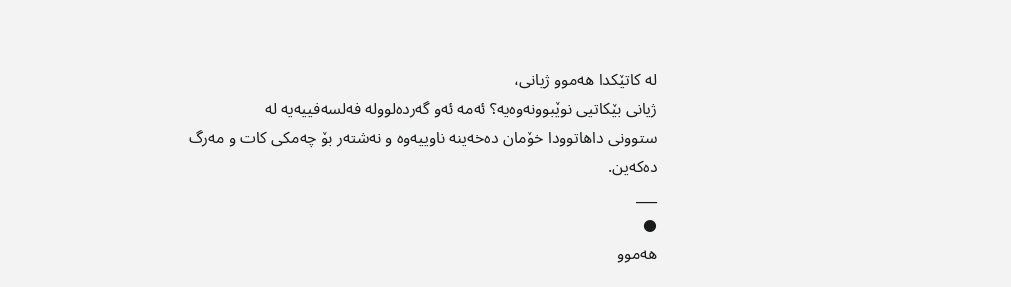لە کاتێکدا هەموو ژیانی،
ژیانی بێکاتیی نوێبوونەوەیە؟ ئەمە ئەو گەردەلوولە فەلسەفییەیە لە
ستوونی داهاتوودا خۆمان دەخەینە ناوییەوە و نەشتەر بۆ چەمکی کات و مەرگ
دەکەین.
___
●
هەموو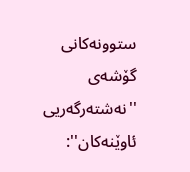ستوونەکانی
گۆشەی ''نەشتەرگەریی ئاوێنەکان'':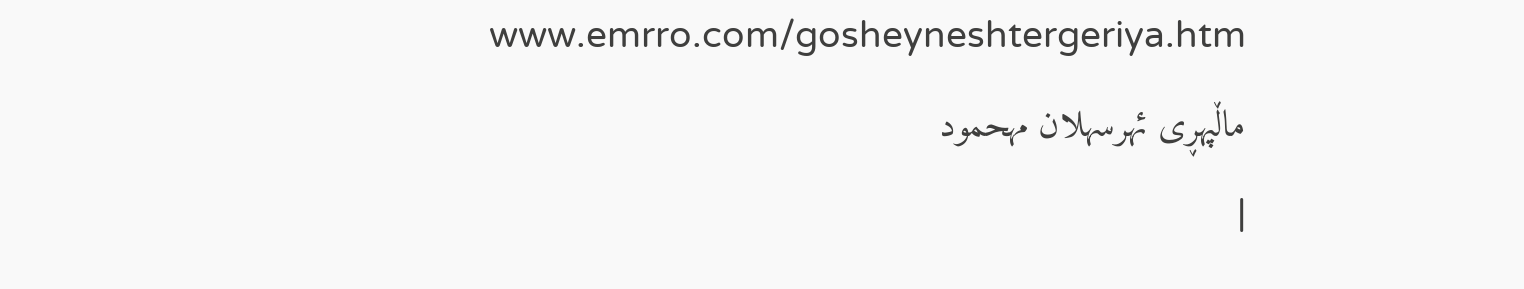www.emrro.com/gosheyneshtergeriya.htm
ماڵپهڕی ئهرسهلان مهحمود
|